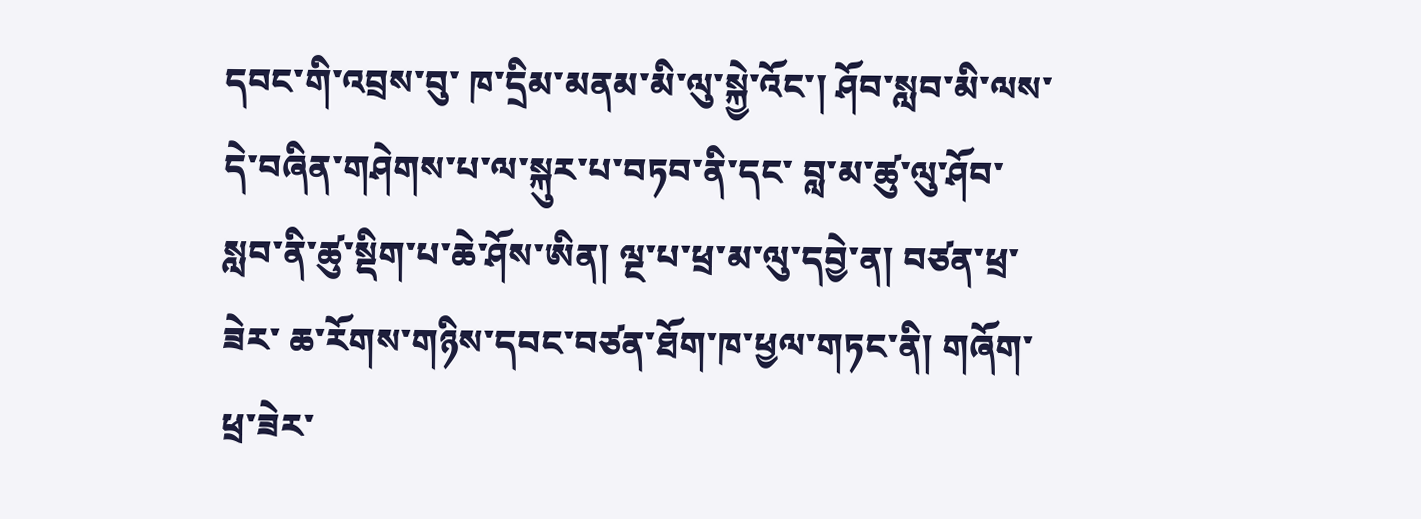དབང་གི་འབྲས་བུ་ ཁ་དྲིམ་མནམ་མི་ལུ་སྐྱེ་འོང་། ཤོབ་སླབ་མི་ལས་ དེ་བཞིན་གཤེགས་པ་ལ་སྐུར་པ་བཏབ་ནི་དང་ བླ་མ་ཚུ་ལུ་ཤོབ་སླབ་ནི་ཚུ་སྡིག་པ་ཆེ་ཤོས་ཨིན། ལྔ་པ་ཕྲ་མ་ལུ་དབྱེ་ན། བཙན་ཕྲ་ཟེར་ ཆ་རོགས་གཉིས་དབང་བཙན་ཐོག་ཁ་ཕྱལ་གཏང་ནི། གཞོག་ཕྲ་ཟེར་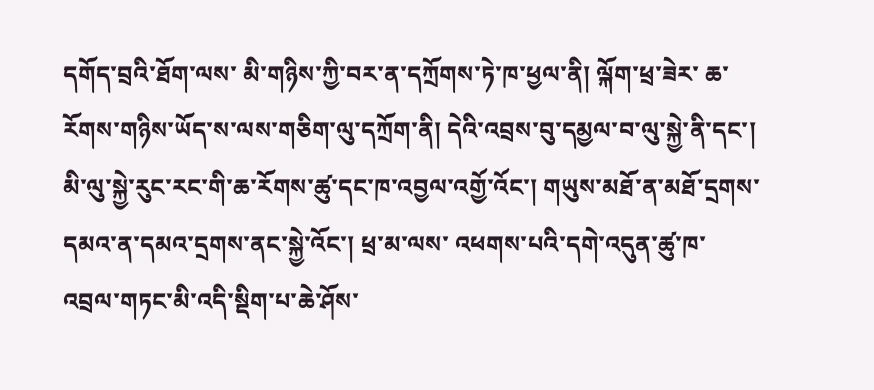དགོད་བྲའི་ཐོག་ལས་ མི་གཉིས་ཀྱི་བར་ན་དཀྲོགས་ཏེ་ཁ་ཕྱལ་ནི། ལྐོག་ཕྲ་ཟེར་ ཆ་རོགས་གཉིས་ཡོད་ས་ལས་གཅིག་ལུ་དཀྲོག་ནི། དེའི་འབྲས་བུ་དམྱལ་བ་ལུ་སྐྱེ་ནི་དང་། མི་ལུ་སྐྱེ་རུང་རང་གི་ཆ་རོགས་ཚུ་དང་ཁ་འབྱལ་འགྱོ་འོང་། གཡུས་མཐོ་ན་མཐོ་དྲགས་དམའ་ན་དམའ་དྲགས་ནང་སྐྱེ་འོང་། ཕྲ་མ་ལས་ འཕགས་པའི་དགེ་འདུན་ཚུ་ཁ་འབྲལ་གཏང་མི་འདི་སྡིག་པ་ཆེ་ཤོས་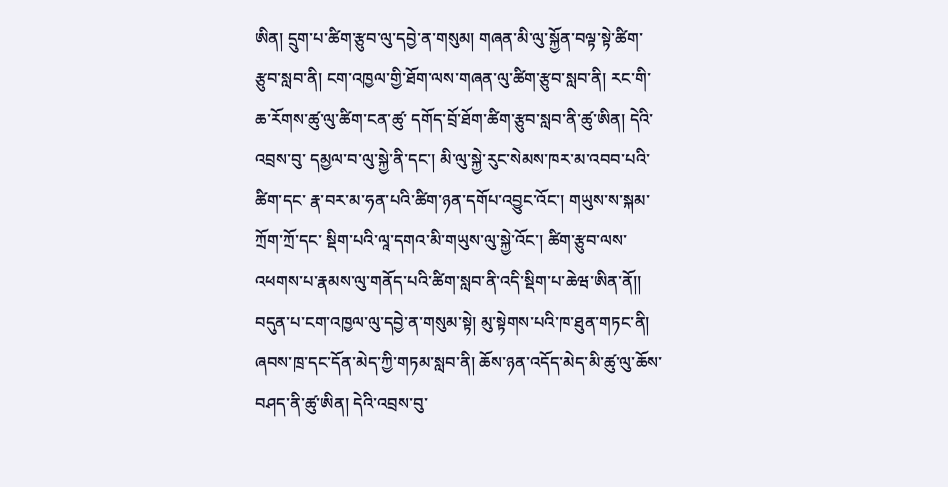ཨིན། དྲུག་པ་ཚིག་རྩུབ་ལུ་དབྱེ་ན་གསུམ། གཞན་མི་ལུ་སྐྱོན་བལྟ་སྟེ་ཚིག་རྩུབ་སླབ་ནི། ངག་འཁྱལ་གྱི་ཐོག་ལས་གཞན་ལུ་ཚིག་རྩུབ་སླབ་ནི། རང་གི་ཆ་རོགས་ཚུ་ལུ་ཚིག་ངན་ཚུ་ དགོད་བྲོ་ཐོག་ཚིག་རྩུབ་སླབ་ནི་ཚུ་ཨིན། དེའི་འབྲས་བུ་ དམྱལ་བ་ལུ་སྐྱེ་ནི་དང་། མི་ལུ་སྐྱེ་རུང་སེམས་ཁར་མ་འབབ་པའི་ཚིག་དང་ རྣ་བར་མ་ཧན་པའི་ཚིག་ཉན་དགོཔ་འབྱུང་འོང་། གཡུས་ས་སྐམ་ཀྲོག་ཀྲོ་དང་ སྡིག་པའི་ལཱ་དགའ་མི་གཡུས་ལུ་སྐྱེ་འོང་། ཚིག་རྩུབ་ལས་ འཕགས་པ་རྣམས་ལུ་གནོད་པའི་ཚིག་སླབ་ནི་འདི་སྡིག་པ་ཆེཝ་ཨིན་ནོ།། བདུན་པ་ངག་འཁྱལ་ལུ་དབྱེ་ན་གསུམ་སྟེ། མུ་སྟེགས་པའི་ཁ་ཐུན་གཏང་ནི། ཞབས་ཁྲ་དང་དོན་མེད་ཀྱི་གཏམ་སླབ་ནི། ཆོས་ཉན་འདོད་མེད་མི་ཚུ་ལུ་ཆོས་བཤད་ནི་ཚུ་ཨིན། དེའི་འབྲས་བུ་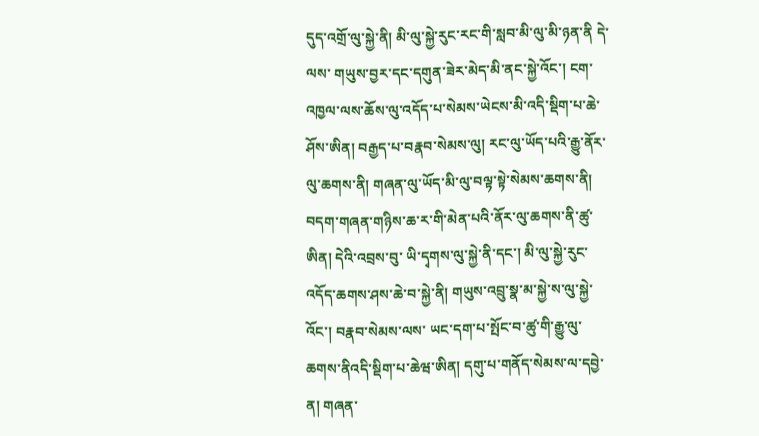དུད་འགྲོ་ལུ་སྐྱེ་ནི། མི་ལུ་སྐྱེ་རུང་རང་གི་སླབ་མི་ལུ་མི་ཉན་ནི དེ་ལས་ གཡུས་བྱར་དང་དགུན་ཟེར་མེད་མི་ནང་སྐྱེ་འོང་། ངག་འཁྱལ་ལས་ཆོས་ལུ་འདོད་པ་སེམས་ཡེངས་མི་འདི་སྡིག་པ་ཆེ་ཤོས་ཨིན། བརྒྱད་པ་བརྣབ་སེམས་ལུ། རང་ལུ་ཡོད་པའི་རྒྱུ་ནོར་ལུ་ཆགས་ནི། གཞན་ལུ་ཡོད་མི་ལུ་བལྟ་སྟེ་སེམས་ཆགས་ནི། བདག་གཞན་གཉིས་ཆ་ར་གི་མེན་པའི་ནོར་ལུ་ཆགས་ནི་ཚུ་ཨིན། དེའི་འབྲས་བུ་ ཡི་དྭགས་ལུ་སྐྱེ་ནི་དང་། མི་ལུ་སྐྱེ་རུང་འདོད་ཆགས་ཤས་ཆེ་བ་སྐྱེ་ནི། གཡུས་འབྲུ་སྣ་མ་སྐྱེ་ས་ལུ་སྐྱེ་འོང་། བརྣབ་སེམས་ལས་ ཡང་དག་པ་སྤོང་བ་ཚུ་གི་རྒྱུ་ལུ་ཆགས་ནིའདི་སྡིག་པ་ཆེཝ་ཨིན། དགུ་པ་གནོད་སེམས་ལ་དབྱེ་ན། གཞན་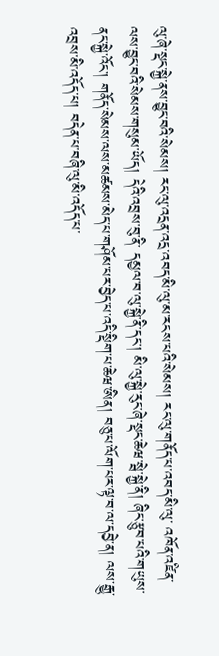ལུ་ཞེ་སྡང་སྐྱེ་ནས་བྱུང་བའི་སེམས། རང་ལུ་འདྲན་འདྲ་འབད་མི་ལུ་མ་རངས་པའི་སེམས། རང་ལུ་གནོད་པ་འབད་མི་ལུ་ འཁོན་འཛིན་ལས་བྱུང་བའི་སེམས་གསུམ་ཡོད། དེའི་འབྲས་བུ་ནི་ དམྱལ་བ་ལུ་སྐྱེ་ནི་དང་། མི་ལུ་སྐྱེ་རུང་ཞེ་སྡང་ཆེཝ་སྦེ་སྐྱེ་ནི། ཞིང་རྩུབ་པའི་གཡུས་ནང་སྐྱེ་འོང་། གནོད་སེམས་ལས་མཚམས་མེད་པ་གཤོམ་པར་བྱེད་པ་འདི་སྡིག་པ་ཆེཝ་ཨིན། བཅུ་པ་ལོག་པར་ལྟ་བ་ལ་དབྱེ་ན། ལས་རྒྱུ་འབྲས་མི་འདོད་པ། བདེན་པ་བཞི་ལུ་མི་འདོད་པ་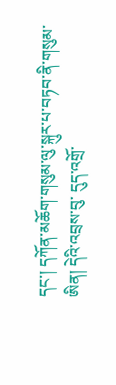དང་། དཀོན་མཆོག་གསུམ་ལུ་སྐུར་པ་བཏབ་ནི་གསུམ་ཨིན། དེའི་འབྲས་བུ་ དུད་འགྲོ་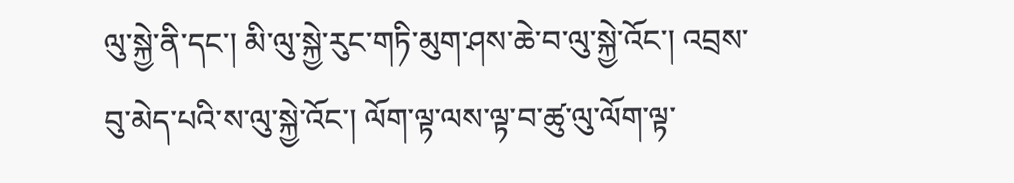ལུ་སྐྱེ་ནི་དང་། མི་ལུ་སྐྱེ་རུང་གཏི་མུག་ཤས་ཆེ་བ་ལུ་སྐྱེ་འོང་། འབྲས་བུ་མེད་པའི་ས་ལུ་སྐྱེ་འོང་། ལོག་ལྟ་ལས་ལྟ་བ་ཚུ་ལུ་ལོག་ལྟ་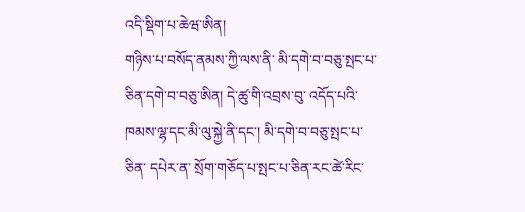འདི་སྡིག་པ་ཆེཝ་ཨིན།
གཉིས་པ་བསོད་ནམས་ཀྱི་ལས་ནི་ མི་དགེ་བ་བཅུ་སྤང་པ་ཅིན་དགེ་བ་བཅུ་ཨིན། དེ་ཚུ་གི་འབྲས་བུ་ འདོད་པའི་ཁམས་ལྷ་དང་མི་ལུ་སྐྱེ་ནི་དང་། མི་དགེ་བ་བཅུ་སྤང་པ་ཅིན་ དཔེར་ན་ སྲོག་གཅོད་པ་སྤང་པ་ཅིན་རང་ཚེ་རིང་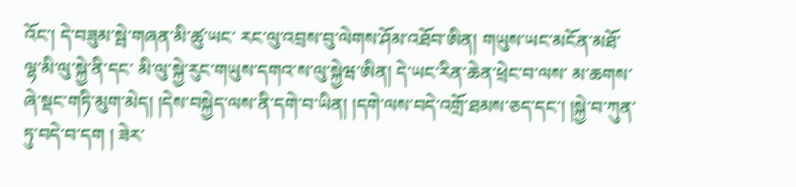འོང་། དེ་བཟུམ་སྦེ་གཞན་མི་ཚུ་ཡང་ རང་ལུ་འབྲས་བུ་ལེགས་ཤོམ་འཐོབ་ཨིན། གཡུས་ཡང་མངོན་མཐོ་ལྷ་མི་ལུ་སྐྱེ་ནི་དང་ མི་ལུ་སྐྱེ་རུང་གཡུས་དགའ་ས་ལུ་སྐྱེཝ་ཨིན། དེ་ཡང་རིན་ཆེན་ཕྲེང་བ་ལས་ མ་ཆགས་ཞེ་སྡང་གཏི་མུག་མེད། །དེས་བསྐྱེད་ལས་ནི་དགེ་བ་ཡིན། །དགེ་ལས་བདེ་འགྲོ་ཐམས་ཅད་དང་། །སྐྱེ་བ་ཀུན་ཏུ་བདེ་བ་དག ། ཟེར་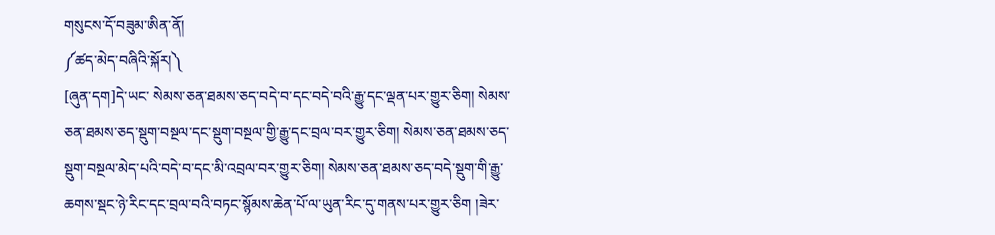གསུངས་དོ་བཟུམ་ཨིན་ནོ།
༼ཚད་མེད་བཞིའི་སྐོར།༽
[ཞུན་དག]དེ་ཡང་ སེམས་ཅན་ཐམས་ཅད་བདེ་བ་དང་བདེ་བའི་རྒྱུ་དང་ལྡན་པར་གྱུར་ཅིག། སེམས་ཅན་ཐམས་ཅད་སྡུག་བསྔལ་དང་སྡུག་བསྔལ་གྱི་རྒྱུ་དང་བྲལ་བར་གྱུར་ཅིག། སེམས་ཅན་ཐམས་ཅད་སྡུག་བསྔལ་མེད་པའི་བདེ་བ་དང་མི་འབྲལ་བར་གྱུར་ཅིག། སེམས་ཅན་ཐམས་ཅད་བདེ་སྡུག་གི་རྒྱུ་ཆགས་སྡང་ཉེ་རིང་དང་བྲལ་བའི་བཏང་སྙོམས་ཆེན་པོ་ལ་ཡུན་རིང་དུ་གནས་པར་གྱུར་ཅིག །ཟེར་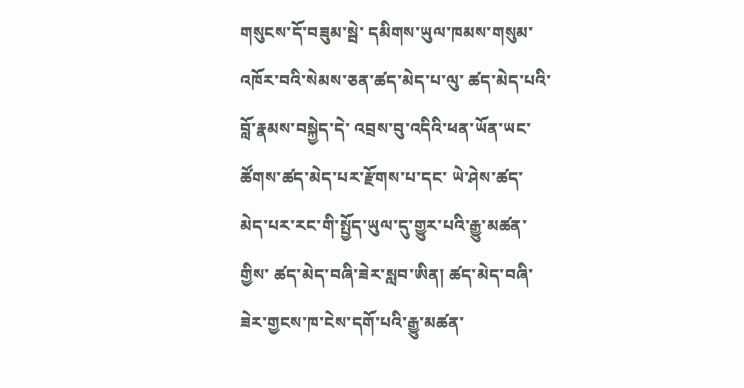གསུངས་དོ་བཟུམ་སྦེ་ དམིགས་ཡུལ་ཁམས་གསུམ་འཁོར་བའི་སེམས་ཅན་ཚད་མེད་པ་ལུ་ ཚད་མེད་པའི་བློ་རྣམས་བསྐྱེད་དེ་ འབྲས་བུ་འདིའི་ཕན་ཡོན་ཡང་ཚོགས་ཚད་མེད་པར་རྫོགས་པ་དང་ ཡེ་ཤེས་ཚད་མེད་པར་རང་གི་སྤྱོད་ཡུལ་དུ་གྱུར་པའི་རྒྱུ་མཚན་གྱིས་ ཚད་མེད་བཞི་ཟེར་སླབ་ཨིན། ཚད་མེད་བཞི་ཟེར་གྱངས་ཁ་ངེས་དགོ་པའི་རྒྱུ་མཚན་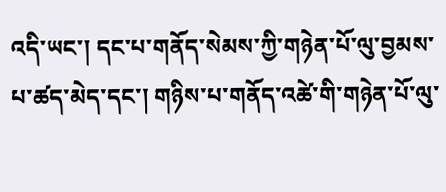འདི་ཡང་། དང་པ་གནོད་སེམས་ཀྱི་གཉེན་པོ་ལུ་བྱམས་པ་ཚད་མེད་དང་། གཉིས་པ་གནོད་འཚེ་གི་གཉེན་པོ་ལུ་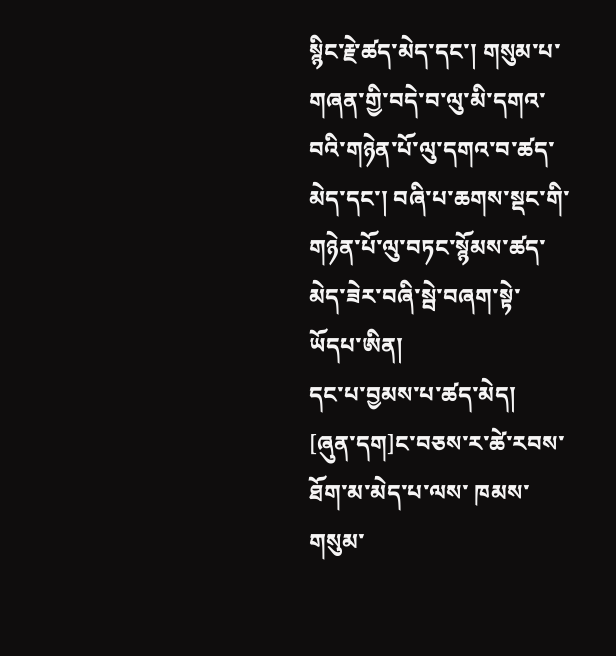སྙིང་རྗེ་ཚད་མེད་དང་། གསུམ་པ་གཞན་གྱི་བདེ་བ་ལུ་མི་དགའ་བའི་གཉེན་པོ་ལུ་དགའ་བ་ཚད་མེད་དང་། བཞི་པ་ཆགས་སྡང་གི་གཉེན་པོ་ལུ་བཏང་སྙོམས་ཚད་མེད་ཟེར་བཞི་སྦེ་བཞག་སྟེ་ཡོདཔ་ཨིན།
དང་པ་བྱམས་པ་ཚད་མེད།
[ཞུན་དག]ང་བཅས་ར་ཚེ་རབས་ཐོག་མ་མེད་པ་ལས་ ཁམས་གསུམ་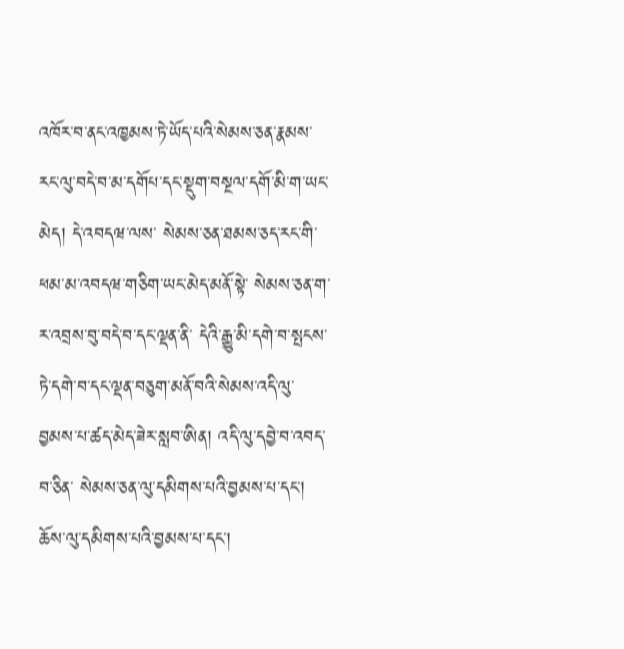འཁོར་བ་ནང་འཁྱམས་ཏེ་ཡོད་པའི་སེམས་ཅན་རྣམས་ རང་ལུ་བདེ་བ་མ་དགོཔ་དང་སྡུག་བསྔལ་དགོ་མི་ག་ཡང་མེད། དེ་འབདཝ་ལས་ སེམས་ཅན་ཐམས་ཅད་རང་གི་ཕམ་མ་འབདཝ་གཅིག་ཡང་མེད་མནོ་སྟེ་ སེམས་ཅན་ག་ར་འབྲས་བུ་བདེ་བ་དང་ལྡན་ནི་ དེའི་རྒྱུ་མི་དགེ་བ་སྤངས་ཏེ་དགེ་བ་དང་ལྡན་བཅུག་མནོ་བའི་སེམས་འདི་ལུ་ བྱམས་པ་ཚད་མེད་ཟེར་སླབ་ཨིན། འདི་ལུ་དབྱེ་བ་འབད་བ་ཅིན་ སེམས་ཅན་ལུ་དམིགས་པའི་བྱམས་པ་དང་། ཆོས་ལུ་དམིགས་པའི་བྱམས་པ་དང་།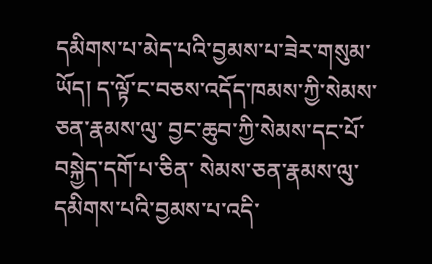དམིགས་པ་མེད་པའི་བྱམས་པ་ཟེར་གསུམ་ཡོད། ད་ལྟོ་ང་བཅས་འདོད་ཁམས་ཀྱི་སེམས་ཅན་རྣམས་ལུ་ བྱང་ཆུབ་ཀྱི་སེམས་དང་པོ་བསྐྱེད་དགོ་པ་ཅིན་ སེམས་ཅན་རྣམས་ལུ་དམིགས་པའི་བྱམས་པ་འདི་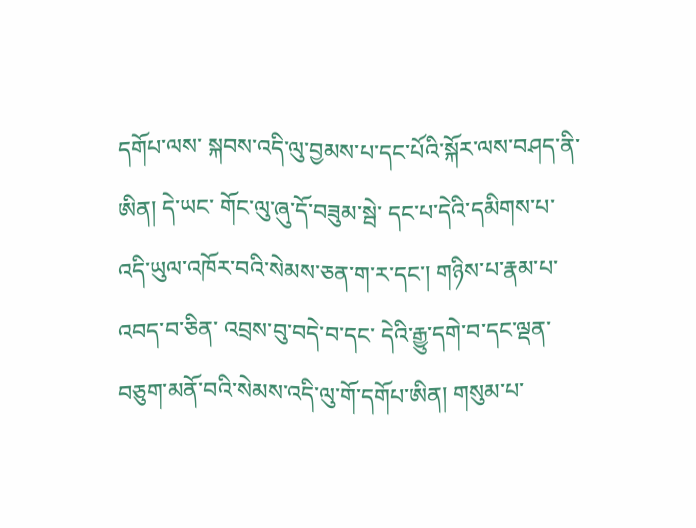དགོཔ་ལས་ སྐབས་འདི་ལུ་བྱམས་པ་དང་པོའི་སྐོར་ལས་བཤད་ནི་ཨིན། དེ་ཡང་ གོང་ལུ་ཞུ་དོ་བཟུམ་སྦེ་ དང་པ་དེའི་དམིགས་པ་འདི་ཡུལ་འཁོར་བའི་སེམས་ཅན་ག་ར་དང་། གཉིས་པ་རྣམ་པ་འབད་བ་ཅིན་ འབྲས་བུ་བདེ་བ་དང་ དེའི་རྒྱུ་དགེ་བ་དང་ལྡན་བཅུག་མནོ་བའི་སེམས་འདི་ལུ་གོ་དགོཔ་ཨིན། གསུམ་པ་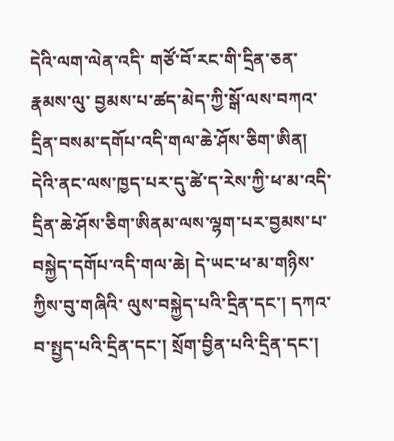དེའི་ལག་ལེན་འདི་ གཙོ་བོ་རང་གི་དྲིན་ཅན་རྣམས་ལུ་ བྱམས་པ་ཚད་མེད་ཀྱི་སྒོ་ལས་བཀའ་དྲིན་བསམ་དགོཔ་འདི་གལ་ཆེ་ཤོས་ཅིག་ཨིན། དེའི་ནང་ལས་ཁྱད་པར་དུ་ཚེ་ད་རེས་ཀྱི་ཕ་མ་འདི་ དྲིན་ཆེ་ཤོས་ཅིག་ཨིནམ་ལས་ལྷག་པར་བྱམས་པ་བསྐྱེད་དགོཔ་འདི་གལ་ཆེ། དེ་ཡང་ཕ་མ་གཉིས་ཀྱིས་བུ་གཞིའི་ ལུས་བསྐྱེད་པའི་དྲིན་དང་། དཀའ་བ་སྤྱད་པའི་དྲིན་དང་། སྲོག་བྱིན་པའི་དྲིན་དང་།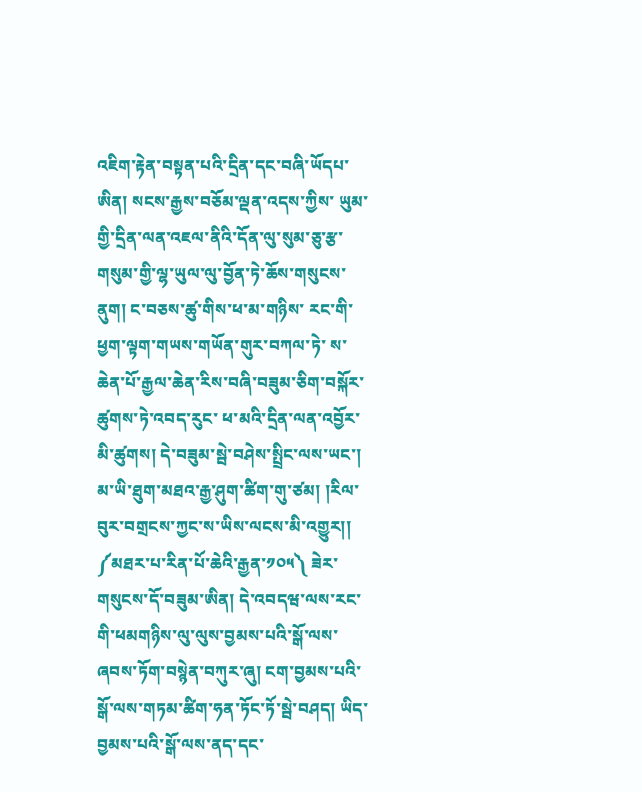འཇིག་རྟེན་བསྟན་པའི་དྲིན་དང་བཞི་ཡོདཔ་ཨིན། སངས་རྒྱས་བཅོམ་ལྡན་འདས་ཀྱིས་ ཡུམ་གྱི་དྲིན་ལན་འཇལ་ནིའི་དོན་ལུ་སུམ་ཅུ་རྩ་གསུམ་གྱི་ལྷ་ཡུལ་ལུ་བྱོན་ཏེ་ཆོས་གསུངས་ནུག། ང་བཅས་ཚུ་གིས་ཕ་མ་གཉིས་ རང་གི་ཕྱག་ལྟག་གཡས་གཡོན་གུར་བཀལ་ཏེ་ ས་ཆེན་པོ་རྒྱལ་ཆེན་རིས་བཞི་བཟུམ་ཅིག་བསྐོར་ཚུགས་ཏེ་འབད་རུང་ ཕ་མའི་དྲིན་ལན་འབྱོར་མི་ཚུགས། དེ་བཟུམ་སྦེ་བཤེས་སྤྲིང་ལས་ཡང་། མ་ཡི་ཐུག་མཐའ་རྒྱ་ཤུག་ཚིག་གུ་ཙམ། །རིལ་བུར་བགྲངས་ཀྱང་ས་ཡིས་ལངས་མི་འགྱུར།། ༼མཐར་པ་རིན་པོ་ཆེའི་རྒྱན་༡༠༥༽ ཟེར་གསུངས་དོ་བཟུམ་ཨིན། དེ་འབདཝ་ལས་རང་གི་ཕམགཉིས་ལུ་ལུས་བྱམས་པའི་སྒོ་ལས་ ཞབས་ཏོག་བསྙེན་བཀུར་ཞུ། ངག་བྱམས་པའི་སྒོ་ལས་གཏམ་ཚིག་ཧན་ཏོང་ཏོ་སྦེ་བཤད། ཡིད་བྱམས་པའི་སྒོ་ལས་ནད་དང་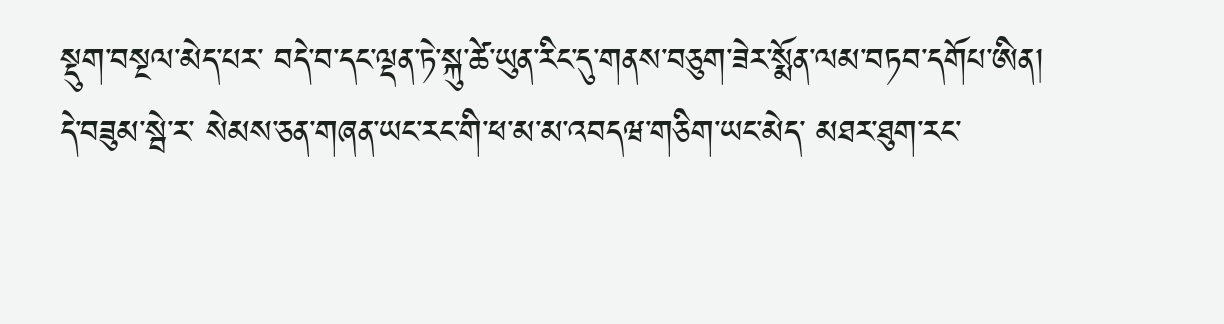སྡུག་བསྔལ་མེད་པར་ བདེ་བ་དང་ལྡན་ཏེ་སྐུ་ཚེ་ཡུན་རིང་དུ་གནས་བཅུག་ཟེར་སྨོན་ལམ་བཏབ་དགོཔ་ཨིན། དེ་བཟུམ་སྦེ་ར་ སེམས་ཅན་གཞན་ཡང་རང་གི་ཕ་མ་མ་འབདཝ་གཅིག་ཡང་མེད་ མཐར་ཐུག་རང་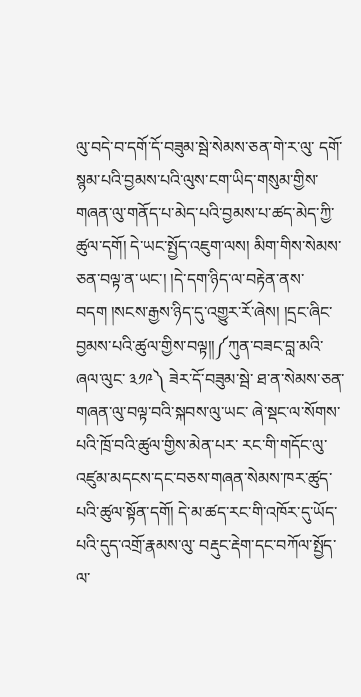ལུ་བདེ་བ་དགོ་དོ་བཟུམ་སྦེ་སེམས་ཅན་གེ་ར་ལུ་ དགོ་སྙམ་པའི་བྱམས་པའི་ལུས་ངག་ཡིད་གསུམ་གྱིས་ གཞན་ལུ་གནོད་པ་མེད་པའི་བྱམས་པ་ཚད་མེད་ཀྱི་ཚུལ་དགོ། དེ་ཡང་སྤྱོད་འཇུག་ལས། མིག་གིས་སེམས་ཅན་བལྟ་ན་ཡང་། །དེ་དག་ཉིད་ལ་བརྟེན་ནས་བདག །སངས་རྒྱས་ཉིད་དུ་འགྱུར་རོ་ཞེས། །དྲང་ཞིང་བྱམས་པའི་ཚུལ་གྱིས་བལྟ།།༼ཀུན་བཟང་བླ་མའི་ཞལ་ལུང་ ༣༡༩༽ ཟེར་དོ་བཟུམ་སྦེ་ ཐ་ན་སེམས་ཅན་གཞན་ལུ་བལྟ་བའི་སྐབས་ལུ་ཡང་ ཞེ་སྡང་ལ་སོགས་པའི་ཁྲོ་བའི་ཚུལ་གྱིས་མེན་པར་ རང་གི་གདོང་ལུ་འཛུམ་མདངས་དང་བཅས་གཞན་སེམས་ཁར་ཚུད་པའི་ཚུལ་སྟོན་དགོ། དེ་མ་ཚད་རང་གི་འཁོར་དུ་ཡོད་པའི་དུད་འགྲོ་རྣམས་ལུ་ བརྡུང་རྡེག་དང་བཀོལ་སྤྱོད་ལ་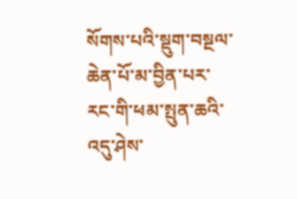སོགས་པའི་སྡུག་བསྔལ་ཆེན་པོ་མ་བྱིན་པར་ རང་གི་ཕམ་སྤུན་ཆའི་འདུ་ཤེས་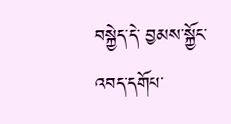བསྐྱེད་དེ་ བྱམས་སྐྱོང་འབད་དགོཔ་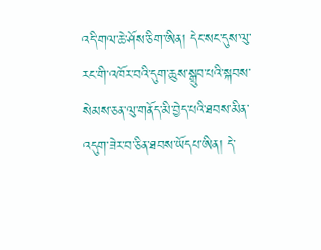འདི་གལ་ཆེ་ཤོས་ཅིག་ཨིན། དེང་སང་དུས་ལུ་རང་གི་འཁོར་བའི་དུག་ཆུས་སྒྲུབ་པའི་སྐབས་ སེམས་ཅན་ལུ་གནོད་མི་བྱེད་པའི་ཐབས་མིན་འདུག་ཟེར་བ་ཅིན་ཐབས་ཡོདཔ་ཨིན། དེ་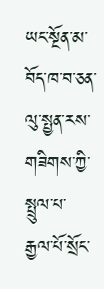ཡང་སྔོན་མ་བོད་ཁ་བ་ཅན་ལུ་སྤྱན་རས་གཟིགས་ཀྱི་སྤྲུལ་པ་ རྒྱལ་པོ་སྲོང་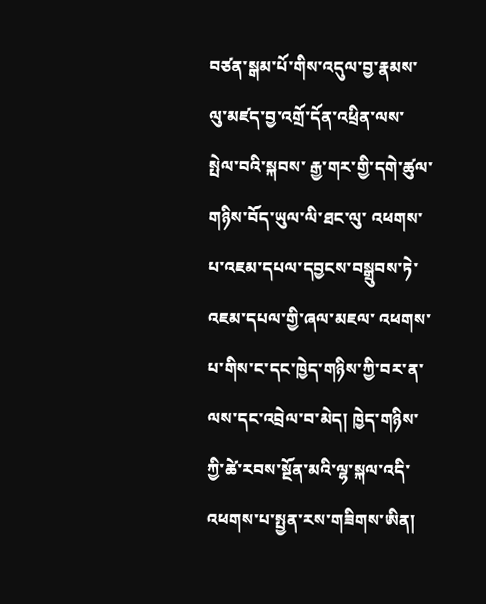བཙན་སྒམ་པོ་གིས་འདུལ་བྱ་རྣམས་ལུ་མཛད་བྱ་འགྲོ་དོན་འཕྲིན་ལས་སྤེལ་བའི་སྐབས་ རྒྱ་གར་གྱི་དགེ་ཚུལ་གཉིས་བོད་ཡུལ་ལི་ཐང་ལུ་ འཕགས་པ་འཇམ་དཔལ་དབྱངས་བསྒྲུབས་ཏེ་འཇམ་དཔལ་གྱི་ཞལ་མཇལ་ འཕགས་པ་གིས་ང་དང་ཁྱེད་གཉིས་ཀྱི་བར་ན་ལས་དང་འབྲེལ་བ་མེད། ཁྱེད་གཉིས་ཀྱི་ཚེ་རབས་སྔོན་མའི་ལྷ་སྐལ་འདི་འཕགས་པ་སྤྱན་རས་གཟིགས་ཨིན།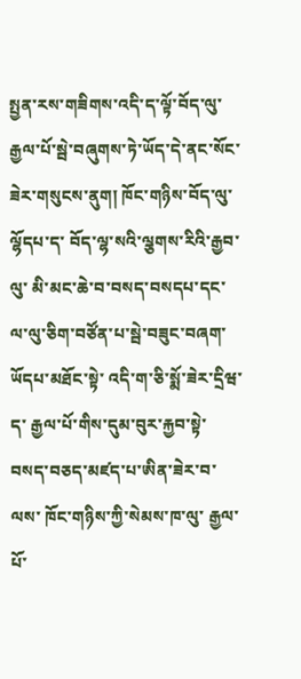སྤྱན་རས་གཟིགས་འདི་ད་ལྟོ་བོད་ལུ་རྒྱལ་པོ་སྦེ་བཞུགས་ཏེ་ཡོད་དེ་ནང་སོང་ཟེར་གསུངས་ནུག། ཁོང་གཉིས་བོད་ལུ་ལྷོདཔ་ད་ བོད་ལྷ་སའི་ལྕགས་རིའི་རྒྱབ་ལུ་ མི་མང་ཆེ་བ་བསད་བསདཔ་དང་ ལ་ལུ་ཅིག་བཙོན་པ་སྦེ་བཟུང་བཞག་ཡོདཔ་མཐོང་སྟེ་ འདི་ག་ཅི་སྨོ་ཟེར་དྲིཝ་ད་ རྒྱལ་པོ་གིས་དུམ་བུར་རྐྱབ་སྟེ་བསད་བཅད་མཛད་པ་ཨིན་ཟེར་བ་ལས་ ཁོང་གཉིས་ཀྱི་སེམས་ཁ་ལུ་ རྒྱལ་པོ་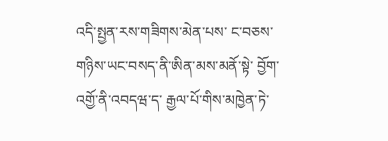འདི་སྤྱན་རས་གཟིགས་མེན་པས་ ང་བཅས་གཉིས་ཡང་བསད་ནི་ཨིན་མས་མནོ་སྟེ་ བྱོག་འགྱོ་ནི་འབདཝ་ད་ རྒྱལ་པོ་གིས་མཁྱེན་ཏེ་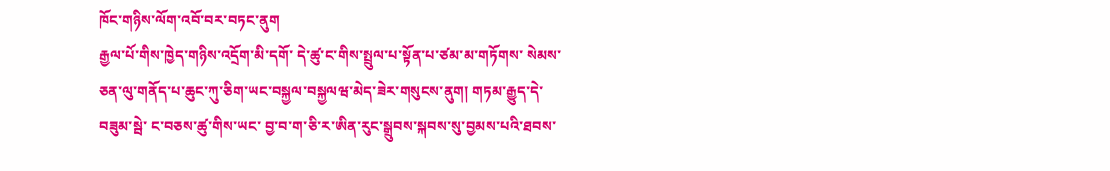ཁོང་གཉིས་ལོག་འབོ་བར་བཏང་ནུག
རྒྱལ་པོ་གིས་ཁྱེད་གཉིས་འདྲོག་མི་དགོ་ དེ་ཚུ་ང་གིས་སྤྲུལ་པ་སྟོན་པ་ཙམ་མ་གཏོགས་ སེམས་ཅན་ལུ་གནོད་པ་ཆུང་ཀུ་ཅིག་ཡང་བསྐྱལ་བསྐྱལཝ་མེད་ཟེར་གསུངས་ནུག། གཏམ་རྒྱུད་དེ་བཟུམ་སྦེ་ ང་བཅས་ཚུ་གིས་ཡང་ བྱ་བ་ག་ཅི་ར་ཨིན་རུང་སྒྲུབས་སྐབས་སུ་བྱམས་པའི་ཐབས་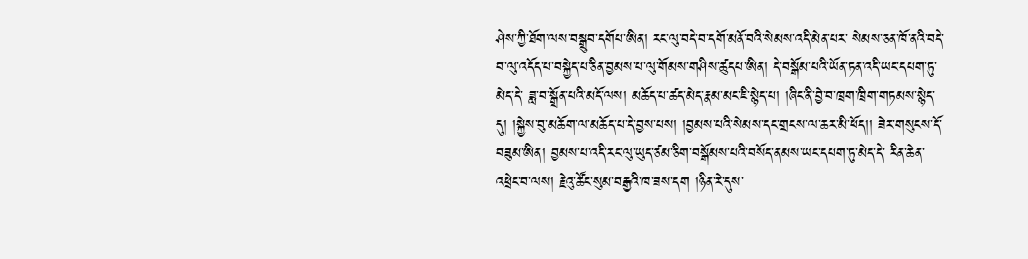ཤེས་ཀྱི་ཐོག་ལས་བསྒྲུབ་དགོཔ་ཨིན། རང་ལུ་བདེ་བ་དགོ་མནོ་བའི་སེམས་འདི་མེན་པར་ སེམས་ཅན་ཁོ་ནའི་བདེ་བ་ལུ་འདོད་པ་བསྐྱེད་པ་ཅིན་བྱམས་པ་ལུ་གོམས་གཤིས་ཚུདཔ་ཨིན། དེ་བསྒོམ་པའི་ཡོན་ཏན་འདི་ཡང་དཔག་ཏུ་མེད་དེ་ ཟླ་བ་སྒྲོན་པའི་མདོ་ལས། མཆོད་པ་ཚད་མེད་རྣམ་མང་ཇི་སྙེད་པ། །ཞིང་ནི་བྱེ་བ་ཁྲག་ཁྲིག་གཏམས་སྙེད་དུ། །སྐྱེས་བུ་མཆོག་ལ་མཆོད་པ་དེ་བྱས་པས། །བྱམས་པའི་སེམས་དང་གྲངས་ལ་ཆར་མི་ཕོད།། ཟེར་གསུངས་དོ་བཟུམ་ཨིན། བྱམས་པ་འདི་རང་ལུ་ཡུད་ཙམ་ཅིག་བསྒོམས་པའི་བསོད་ནམས་ཡང་དཔག་ཏུ་མེད་དེ་ རིན་ཆེན་འཕྲེང་བ་ལས། རྗེའུ་ཚོང་སུམ་བརྒྱའི་ཁ་ཟས་དག །ཉིན་རེ་དུས་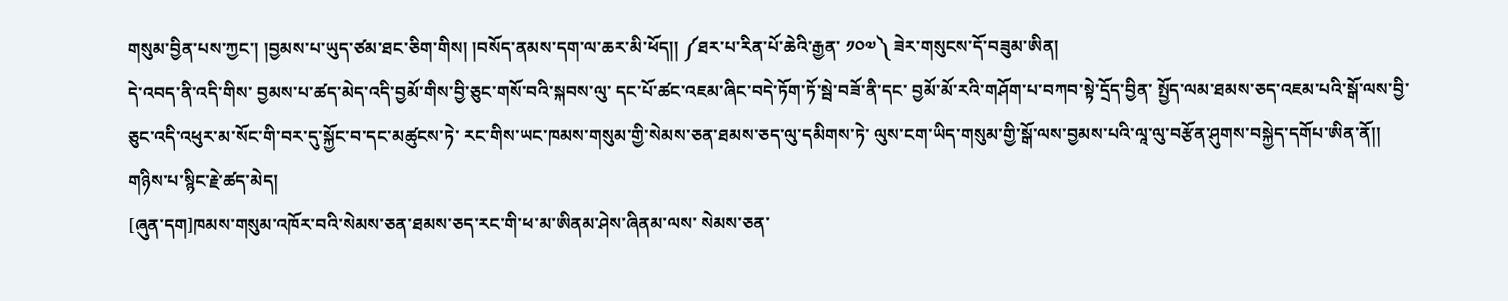གསུམ་བྱིན་པས་ཀྱང་། །བྱམས་པ་ཡུད་ཙམ་ཐང་ཅིག་གིས། །བསོད་ནམས་དག་ལ་ཆར་མི་ཕོད།། ༼ཐར་པ་རིན་པོ་ཆེའི་རྒྱན་ ༡༠༧༽ ཟེར་གསུངས་དོ་བཟུམ་ཨིན།
དེ་འབད་ནི་འདི་གིས་ བྱམས་པ་ཚད་མེད་འདི་བྱམོ་གིས་བྱི་ཅུང་གསོ་བའི་སྐབས་ལུ་ དང་པོ་ཚང་འཇམ་ཞིང་བདེ་ཏོག་ཏོ་སྦེ་བཟོ་ནི་དང་ བྱམོ་མོ་རའི་གཤོག་པ་བཀབ་སྟེ་དྲོད་བྱིན་ སྤྱོད་ལམ་ཐམས་ཅད་འཇམ་པའི་སྒོ་ལས་བྱི་ཅུང་འདི་འཕུར་མ་སོང་གི་བར་དུ་སྐྱོང་བ་དང་མཚུངས་ཏེ་ རང་གིས་ཡང་ཁམས་གསུམ་གྱི་སེམས་ཅན་ཐམས་ཅད་ལུ་དམིགས་ཏེ་ ལུས་ངག་ཡིད་གསུམ་གྱི་སྒོ་ལས་བྱམས་པའི་ལཱ་ལུ་བརྩོན་ཤུགས་བསྐྱེད་དགོཔ་ཨིན་ནོ།།
གཉིས་པ་སྙིང་རྗེ་ཚད་མེད།
[ཞུན་དག]ཁམས་གསུམ་འཁོར་བའི་སེམས་ཅན་ཐམས་ཅད་རང་གི་ཕ་མ་ཨིནམ་ཤེས་ཞིནམ་ལས་ སེམས་ཅན་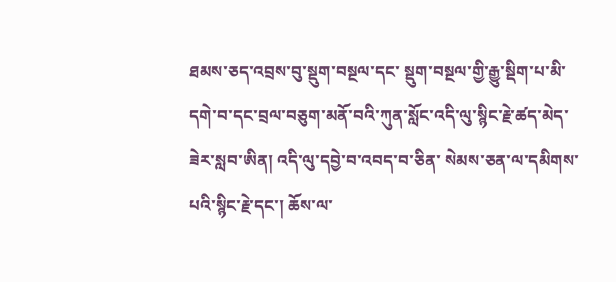ཐམས་ཅད་འབྲས་བུ་སྡུག་བསྔལ་དང་ སྡུག་བསྔལ་གྱི་རྒྱུ་སྡིག་པ་མི་དགེ་བ་དང་བྲལ་བཅུག་མནོ་བའི་ཀུན་སློང་འདི་ལུ་སྙིང་རྗེ་ཚད་མེད་ཟེར་སླབ་ཨིན། འདི་ལུ་དབྱེ་བ་འབད་བ་ཅིན་ སེམས་ཅན་ལ་དམིགས་པའི་སྙིང་རྗེ་དང་། ཆོས་ལ་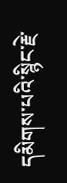དམིགས་པའི་སྙིང་རྗེ་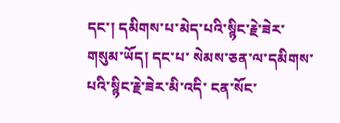དང་། དམིགས་པ་མེད་པའི་སྙིང་རྗེ་ཟེར་གསུམ་ཡོད། དང་པ་ སེམས་ཅན་ལ་དམིགས་པའི་སྙིང་རྗེ་ཟེར་མི་འདི་ ངན་སོང་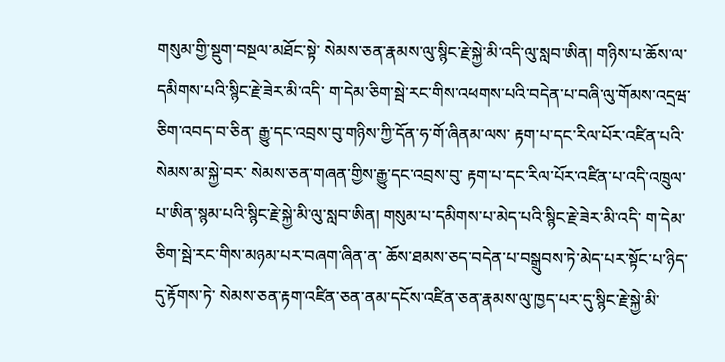གསུམ་གྱི་སྡུག་བསྔལ་མཐོང་སྟེ་ སེམས་ཅན་རྣམས་ལུ་སྙིང་རྗེ་སྐྱེ་མི་འདི་ལུ་སླབ་ཨིན། གཉིས་པ་ཆོས་ལ་དམིགས་པའི་སྙིང་རྗེ་ཟེར་མི་འདི་ ག་དེམ་ཅིག་སྦེ་རང་གིས་འཕགས་པའི་བདེན་པ་བཞི་ལུ་གོམས་འདྲཝ་ཅིག་འབད་བ་ཅིན་ རྒྱུ་དང་འབྲས་བུ་གཉིས་ཀྱི་དོན་ཧ་གོ་ཞིནམ་ལས་ རྟག་པ་དང་རིལ་པོར་འཛིན་པའི་སེམས་མ་སྐྱེ་བར་ སེམས་ཅན་གཞན་གྱིས་རྒྱུ་དང་འབྲས་བུ་ རྟག་པ་དང་རིལ་པོར་འཛིན་པ་འདི་འཁྲུལ་པ་ཨིན་སྙམ་པའི་སྙིང་རྗེ་སྐྱེ་མི་ལུ་སླབ་ཨིན། གསུམ་པ་དམིགས་པ་མེད་པའི་སྙིང་རྗེ་ཟེར་མི་འདི་ ག་དེམ་ཅིག་སྦེ་རང་གིས་མཉམ་པར་བཞག་ཞིན་ན་ ཆོས་ཐམས་ཅད་བདེན་པ་བསྒྲུབས་ཏེ་མེད་པར་སྟོང་པ་ཉིད་དུ་རྟོགས་ཏེ་ སེམས་ཅན་རྟག་འཛིན་ཅན་ནམ་དངོས་འཛིན་ཅན་རྣམས་ལུ་ཁྱད་པར་དུ་སྙིང་རྗེ་སྐྱེ་མི་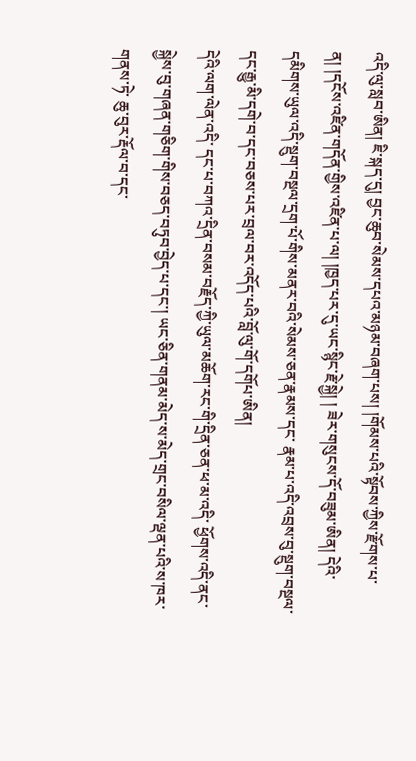འདི་ལུ་སླབ་ཨིན། ཇི་སྐད་དུ། བྱང་ཆུབ་སེམས་དཔའ་མཉམ་བཞག་པས། །གོམས་པའི་སྟོབས་ཀྱིས་རྫོགས་པ་ན། །དངོས་འཛིན་གདོན་གྱིས་འཛིན་པ་ལ། །ཁྱད་པར་དུ་ཡང་སྙིང་རྗེ་སྐྱེ། ། ཟེར་གསུངས་དོ་བཟུམ་ཨིན། དེའི་དམིགས་ཡུལ་འདི་སྡུག་བསྔལ་དྲག་པོ་གིས་མནར་བའི་སེམས་ཅན་རྣམས་དང་ རྣམ་པ་འདི་འབྲས་བུ་སྡུག་བསྔལ་དང་རྒྱུ་མི་དགེ་བ་དང་བཅས་པར་བྲལ་བར་འདོད་པའི་བློ་ལུ་གོ་དགོཔ་ཨིན།
དེའི་ལག་ལེན་འདི་ དང་པ་བཀའ་དྲིན་བསམ་བརྗོད་ཀྱི་ཡུལ་མཆོག་རང་གི་དྲིན་ཅན་ཕ་མ་འདི་ ཕྱོགས་འདི་ནང་སྐྱེས་བུ་གཞན་གཅིག་གིས་བཅད་བཏུབ་བྱེད་པ་དང་། ཡང་ཅིན་གནམ་མེད་ས་མེད་གྲང་བསིལ་ལྡན་པའི་ས་ཁར་གནས་ཏེ་ ཆུ་བུར་རྡོལ་བ་དང་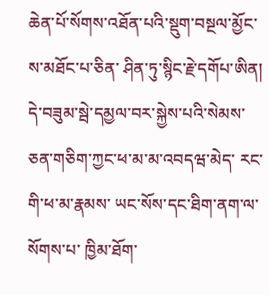ཆེན་པོ་སོགས་འཐོན་པའི་སྡུག་བསྔལ་མྱོང་ས་མཐོང་པ་ཅིན་ ཤིན་ཏུ་སྙིང་རྗེ་དགོཔ་ཨིན། དེ་བཟུམ་སྦེ་དམྱལ་བར་སྐྱེས་པའི་སེམས་ཅན་གཅིག་ཀྱང་ཕ་མ་མ་འབདཝ་མེད་ རང་གི་ཕ་མ་རྣམས་ ཡང་སོས་དང་ཐིག་ནག་ལ་སོགས་པ་ ཁྱིམ་ཐོག་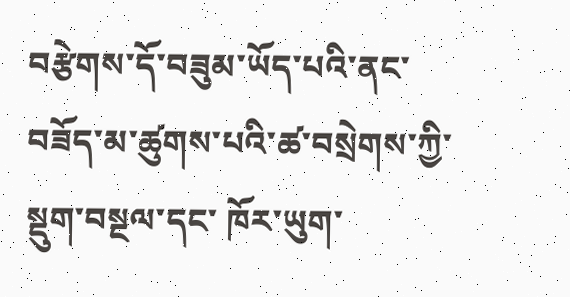བརྩེགས་དོ་བཟུམ་ཡོད་པའི་ནང་ བཟོད་མ་ཚུགས་པའི་ཚ་བསྲེགས་ཀྱི་སྡུག་བསྔལ་དང་ ཁོར་ཡུག་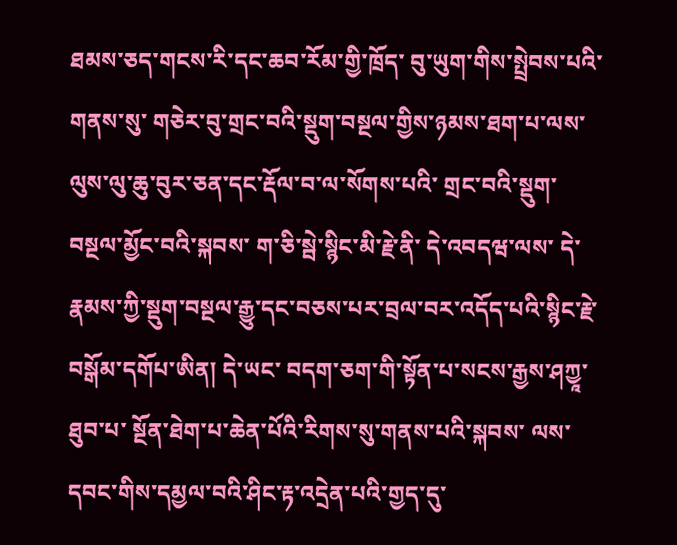ཐམས་ཅད་གངས་རི་དང་ཆབ་རོམ་གྱི་ཁྲོད་ བུ་ཡུག་གིས་སྤྲེབས་པའི་གནས་སུ་ གཅེར་བུ་གྲང་བའི་སྡུག་བསྔལ་གྱིས་ཉམས་ཐག་པ་ལས་ ལུས་ལུ་ཆུ་བུར་ཅན་དང་རྡོལ་བ་ལ་སོགས་པའི་ གྲང་བའི་སྡུག་བསྔལ་མྱོང་བའི་སྐབས་ ག་ཅི་སྦེ་སྙིང་མི་རྗེ་ནི་ དེ་འབདཝ་ལས་ དེ་རྣམས་ཀྱི་སྡུག་བསྔལ་རྒྱུ་དང་བཅས་པར་བྲལ་བར་འདོད་པའི་སྙིང་རྗེ་བསྒོམ་དགོཔ་ཨིན། དེ་ཡང་ བདག་ཅག་གི་སྟོན་པ་སངས་རྒྱས་ཤཀྱཱ་ཐུབ་པ་ སྔོན་ཐེག་པ་ཆེན་པོའི་རིགས་སུ་གནས་པའི་སྐབས་ ལས་དབང་གིས་དམྱལ་བའི་ཤིང་རྟ་འདྲེན་པའི་གྱད་དུ་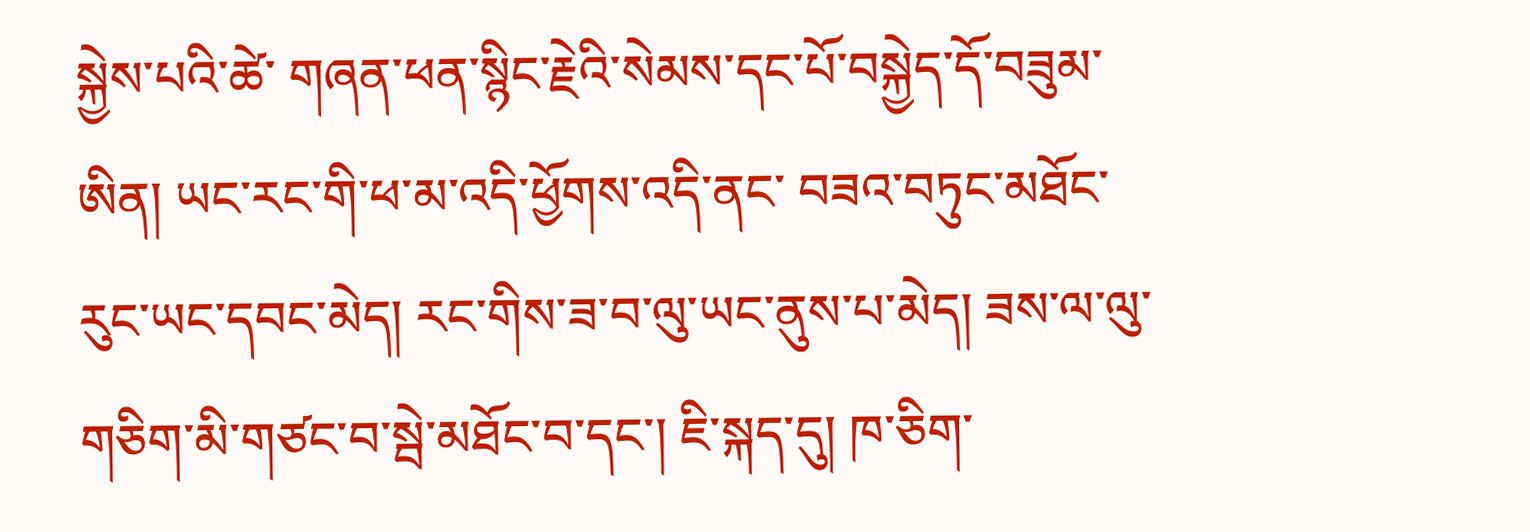སྐྱེས་པའི་ཚེ་ གཞན་ཕན་སྙིང་རྗེའི་སེམས་དང་པོ་བསྐྱེད་དོ་བཟུམ་ཨིན། ཡང་རང་གི་ཕ་མ་འདི་ཕྱོགས་འདི་ནང་ བཟའ་བཏུང་མཐོང་རུང་ཡང་དབང་མེད། རང་གིས་ཟ་བ་ལུ་ཡང་ནུས་པ་མེད། ཟས་ལ་ལུ་གཅིག་མི་གཙང་བ་སྦེ་མཐོང་བ་དང་། ཇི་སྐད་དུ། ཁ་ཅིག་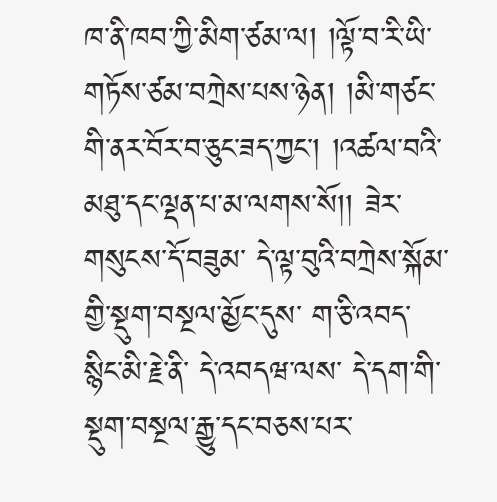ཁ་ནི་ཁབ་ཀྱི་མིག་ཙམ་ལ། །ལྟོ་བ་རི་ཡི་གཏོས་ཙམ་བཀྲེས་པས་ཉེན། །མི་གཙང་གི་ནར་བོར་བ་ཅུང་ཟད་ཀྱང་། །འཚལ་བའི་མཐུ་དང་ལྡན་པ་མ་ལགས་སོ།། ཟེར་གསུངས་དོ་བཟུམ་ དེ་ལྟ་བུའི་བཀྲེས་སྐོམ་གྱི་སྡུག་བསྔལ་མྱོང་དུས་ ག་ཅི་འབད་སྙིང་མི་རྗེ་ནི་ དེ་འབདཝ་ལས་ དེ་དག་གི་སྡུག་བསྔལ་རྒྱུ་དང་བཅས་པར་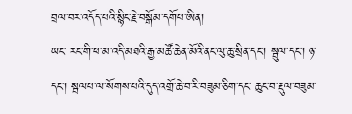བྲལ་བར་འདོད་པའི་སྙིང་རྗེ་བསྒོམ་དགོཔ་ཨིན།
ཡང་ རང་གི་ཕ་མ་འདི་མཐའི་རྒྱ་མཚོ་ཆེན་མོའི་ནང་ལུ་ཆུ་སྲིན་དང་། སྦུལ་དང་། ཉ་དང་། སྦལཔ་ལ་སོགས་པའི་དུད་འགྲོ་ཆེ་བ་རི་བཟུམ་ཅིག་དང་ ཆུང་བ་རྡུལ་བཟུམ་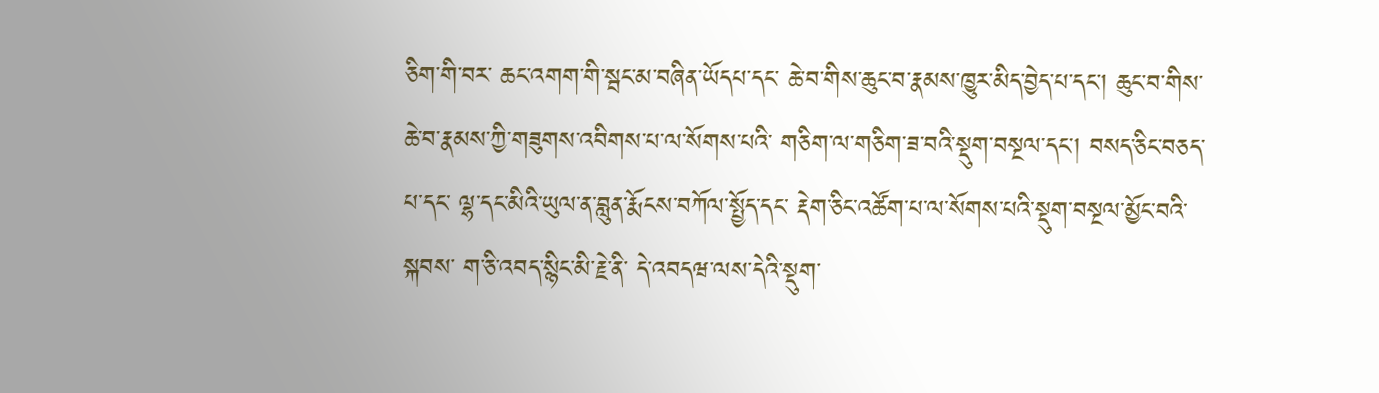ཅིག་གི་བར་ ཆང་འགག་གི་སྦང་མ་བཞིན་ཡོདཔ་དང་ ཆེ་བ་གིས་ཆུང་བ་རྣམས་ཁྱུར་མིད་བྱེད་པ་དང་། ཆུང་བ་གིས་ཆེ་བ་རྣམས་ཀྱི་གཟུགས་འབིགས་པ་ལ་སོགས་པའི་ གཅིག་ལ་གཅིག་ཟ་བའི་སྡུག་བསྔལ་དང་། བསད་ཅིང་བཅད་པ་དང་ ལྷ་དང་མིའི་ཡུལ་ན་བླུན་རྨོངས་བཀོལ་སྤྱོད་དང་ རྡེག་ཅིང་འཚོག་པ་ལ་སོགས་པའི་སྡུག་བསྔལ་མྱོང་བའི་སྐབས་ ག་ཅི་འབད་སྙིང་མི་རྗེ་ནི་ དེ་འབདཝ་ལས་དེའི་སྡུག་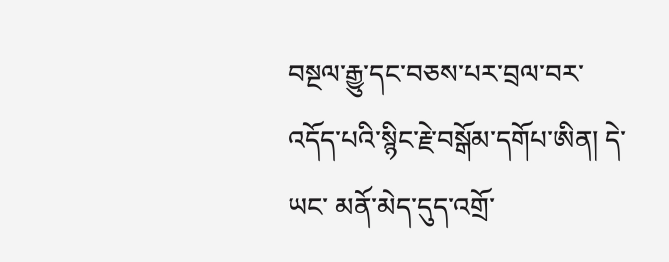བསྔལ་རྒྱུ་དང་བཅས་པར་བྲལ་བར་འདོད་པའི་སྙིང་རྗེ་བསྒོམ་དགོཔ་ཨིན། དེ་ཡང་ མནོ་མེད་དུད་འགྲོ་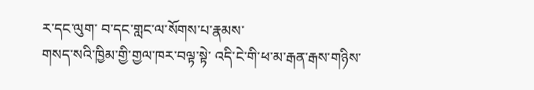ར་དང་ལུག་ བ་དང་གླང་ལ་སོགས་པ་རྣམས་
གསད་སའི་ཁྱིམ་གྱི་གྱལ་ཁར་བལྟ་སྟེ་ འདི་ངེ་གི་ཕ་མ་རྒན་རྒས་གཉིས་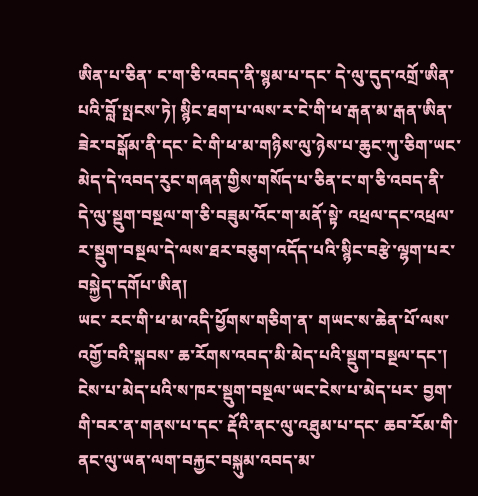ཨིན་པ་ཅིན་ ང་ག་ཅི་འབད་ནི་སྙམ་པ་དང་ དེ་ལུ་དུད་འགྲོ་ཨིན་པའི་བློ་སྤངས་ཏེ། སྙིང་ཐག་པ་ལས་ར་ངེ་གི་ཕ་རྒན་མ་རྒན་ཨིན་ཟེར་བསྒོམ་ནི་དང་ ངེ་གི་ཕ་མ་གཉིས་ལུ་ཉེས་པ་ཆུང་ཀུ་ཅིག་ཡང་མེད་དེ་འབད་རུང་གཞན་གྱིས་གསོད་པ་ཅིན་ང་ག་ཅི་འབད་ནི་ དེ་ལུ་སྡུག་བསྔལ་ག་ཅི་བཟུམ་འོང་ག་མནོ་སྟེ་ འཕྲལ་དང་འཕྲལ་ར་སྡུག་བསྔལ་དེ་ལས་ཐར་བཅུག་འདོད་པའི་སྙིང་བརྩེ་ལྷག་པར་བསྐྱེད་དགོཔ་ཨིན།
ཡང་ རང་གི་ཕ་མ་འདི་ཕྱོགས་གཅིག་ན་ གཡང་ས་ཆེན་པོ་ལས་འགྱོ་བའི་སྐབས་ ཆ་རོགས་འབད་མི་མེད་པའི་སྡུག་བསྔལ་དང་། ངེས་པ་མེད་པའི་ས་ཁར་སྡུག་བསྔལ་ཡང་ངེས་པ་མེད་པར་ བྱག་གི་བར་ན་གནས་པ་དང་ རྡོའི་ནང་ལུ་འཐུམ་པ་དང་ ཆབ་རོམ་གི་ནང་ལུ་ཡན་ལག་བརྐྱང་བསྐུམ་འབད་མ་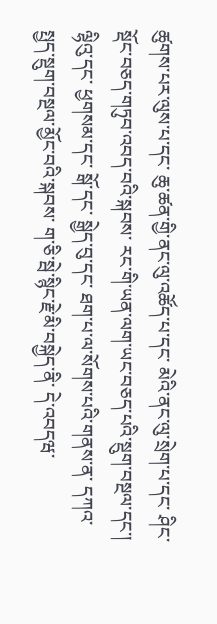ཚུགས་པར་ལུས་པ་དང་ ཆུ་ཚན་གྱི་ནང་ལུ་འཚོད་པ་དང་ མེའི་ནང་ལུ་སྲེག་པ་དང་ ཤིང་སྡོང་བཅད་གཏུབ་འབད་བའི་སྐབས་ རང་གི་ཡན་ལག་ཡང་བཅད་པའི་སྡུག་བསྔལ་དང་། ལྷིའུ་དང་ ཕྱགསམ་དང་ སྒོ་དང་ སྒྱེད་བུ་དང་ ཐག་པ་ལ་སོགས་པའི་གནས་ན་ དཀའ་སྤྱད་སྡུག་བསྔལ་མྱོང་བའི་སྐབས་ ག་ཅི་སྦེ་སྙིང་རྗེ་མི་བསྐྱེད་ནི་ དེ་འབདཝ་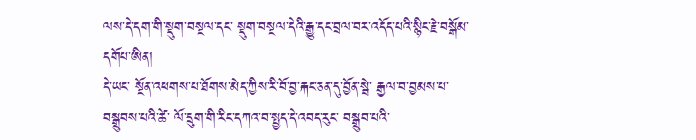ལས་དེ་དག་གི་སྡུག་བསྔལ་དང་ སྡུག་བསྔལ་དེའི་རྒྱུ་དང་བྲལ་བར་འདོད་པའི་སྙིང་རྗེ་བསྒོམ་དགོཔ་ཨིན།
དེ་ཡང་ སྔོན་འཕགས་པ་ཐོགས་མེད་ཀྱིས་རི་བོ་བྱ་རྐང་ཅན་དུ་བྱོན་སྦེ་ རྒྱལ་བ་བྱམས་པ་བསྒྲུབས་པའི་ཚེ་ ལོ་དྲུག་གི་རིང་དཀའ་བ་སྤྱད་དེ་འབད་རུང་ བསྒྲུབ་པའི་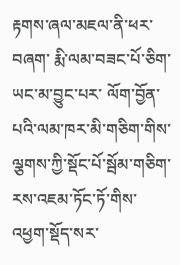རྟགས་ཞལ་མཇལ་ནི་ཕར་བཞག་ རྨི་ལམ་བཟང་པོ་ཅིག་ཡང་མ་བྱུང་པར་ ལོག་བྱོན་པའི་ལམ་ཁར་མི་གཅིག་གིས་ ལྕགས་ཀྱི་སྡོང་པོ་སྦོམ་གཅིག་རས་འཇམ་ཏོང་ཏོ་གིས་འཕྱག་སྡོད་སར་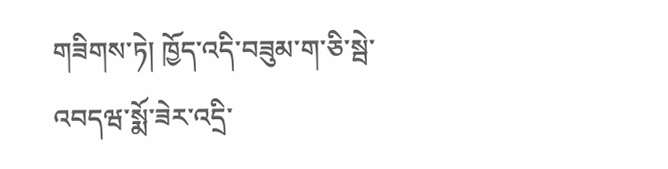གཟིགས་ཏེ། ཁྱོད་འདི་བཟུམ་ག་ཅི་སྦེ་འབདཝ་སྨོ་ཟེར་འདྲི་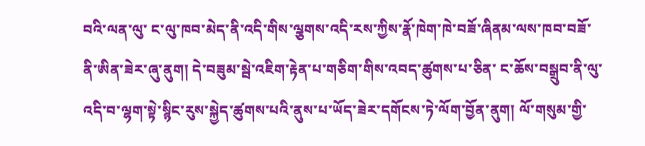བའི་ལན་ལུ་ ང་ལུ་ཁབ་མེད་ནི་འདི་གིས་ལྕགས་འདི་རས་ཀྱིས་རྣོ་ཁེག་ཁེ་བཟོ་ཞིནམ་ལས་ཁབ་བཟོ་ནི་ཨིན་ཟེར་ཞུ་ནུག། དེ་བཟུམ་སྦེ་འཇིག་རྟེན་པ་གཅིག་གིས་འབད་ཚུགས་པ་ཅིན་ ང་ཆོས་བསྒྲུབ་ནི་ལུ་འདི་བ་ལྷག་སྟེ་སྙིང་རུས་སྐྱེད་ཚུགས་པའི་ནུས་པ་ཡོད་ཟེར་དགོངས་ཏེ་ལོག་བྱོན་ནུག། ལོ་གསུམ་གྱི་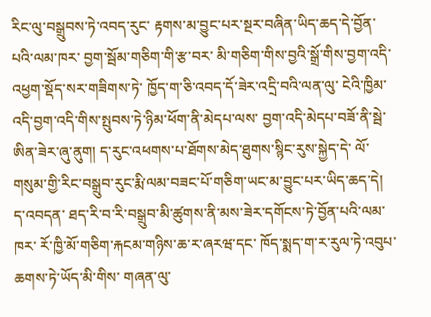རིང་ལུ་བསྒྲུབས་ཏེ་འབད་རུང་ རྟགས་མ་བྱུང་པར་སྔར་བཞིན་ཡིད་ཆད་དེ་བྱོན་པའི་ལམ་ཁར་ བྱག་སྦོམ་གཅིག་གི་རྩ་བར་ མི་གཅིག་གིས་བྱའི་སྒྲོ་གིས་བྱག་འདི་འཕྱག་སྡོད་སར་གཟིགས་ཏེ་ ཁྱོད་ག་ཅི་འབད་དོ་ཟེར་འདྲི་བའི་ལན་ལུ་ ངེའི་ཁྱིམ་འདི་བྱག་འདི་གིས་སྤུབས་ཏེ་ཉིམ་ཕོག་ནི་མེདཔ་ལས་ བྱག་འདི་མེདཔ་བཟོ་ནི་སྦེ་ཨིན་ཟེར་ཞུ་ནུག། ད་རུང་འཕགས་པ་ཐོགས་མེད་ཐུགས་སྙིང་རུས་སྐྱེད་དེ་ ལོ་གསུམ་གྱི་རིང་བསྒྲུབ་རུང་རྨི་ལམ་བཟང་པོ་གཅིག་ཡང་མ་བྱུང་པར་ཡིད་ཆད་དེ། ད་འབདན་ ཐད་རི་བ་རི་བསྒྲུབ་མི་ཚུགས་ནི་མས་ཟེར་དགོངས་ཏེ་བྱོན་པའི་ལམ་ཁར་ རོ་ཁྱི་མོ་གཅིག་རྐངམ་གཉིས་ཆ་ར་ཞརཝ་དང་ ཁོད་སྨད་ག་ར་རུལ་ཏེ་འབུཔ་ཆགས་ཏེ་ཡོད་མི་གིས་ གཞན་ལུ་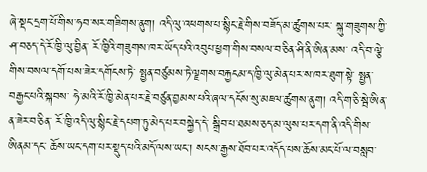ཞེ་སྡང་དྲག་པོ་གིས་ཧབ་སར་གཟིགས་ནུག། འདི་ལུ་འཕགས་པ་སྙིང་རྗེ་གིས་བཟོད་མ་ཚུགས་པར་ སྐུ་གཟུགས་ཀྱི་ཤ་བཅད་དེ་རོ་ཁྱི་ལུ་བྱིན་ རོ་ཁྱིའི་གཟུགས་ཁར་ཡོད་པའི་འབུཔ་ཕྱག་གིས་བསལ་བ་ཅིན་ཤི་ནི་ཨིན་མས་ འདི་བ་ལྕེ་གིས་བསལ་དགོ་པས་ཟེར་དགོངས་ཏེ་ སྤྱན་བཙུམས་ཏེ་ལྗགས་བརྐྱངམ་ད་ཁྱི་ལུ་མེན་པར་ས་ཁར་ཐུག་སྟེ་ སྤྱན་བརྒྱང་པའི་སྐབས་ ཧེ་མའི་རོ་ཁྱི་མེན་པར་རྗེ་བཙུན་བྱམས་པའི་ཞལ་དངོས་སུ་མཇལ་ཚུགས་ནུག། འདི་ག་ཅི་སྦེ་ཨིན་ན་ཟེར་བ་ཅིན་ རོ་ཁྱི་འདི་ལུ་སྙིང་རྗེ་དཔག་ཏུ་མེད་པར་བསྐྱེད་དེ་ སྒྲིབ་པ་ཐམས་ཅད་མ་ལུས་པར་དག་ནི་འདི་གིས་ཨིནམ་དང་ ཆོས་ཡང་དག་པར་སྡུད་པའི་མདོ་ལས་ཡང་། སངས་རྒྱས་ཐོབ་པར་འདོད་པས་ཆོས་མང་པོ་ལ་བསླབ་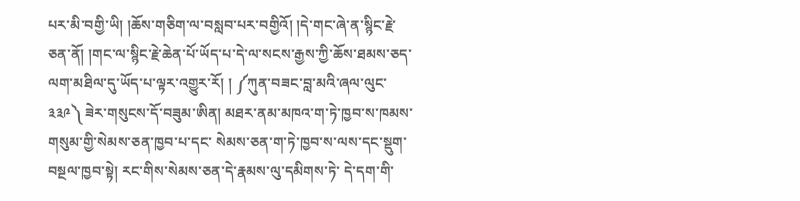པར་མི་བགྱི་ཡི། །ཆོས་གཅིག་ལ་བསླབ་པར་བགྱིའོ། །དེ་གང་ཞེ་ན་སྙིང་རྗེ་ཅན་ནོ། །གང་ལ་སྙིང་རྗེ་ཆེན་པོ་ཡོད་པ་དེ་ལ་སངས་རྒྱས་ཀྱི་ཆོས་ཐམས་ཅད་ལག་མཐིལ་དུ་ཡོད་པ་ལྟར་འགྱུར་རོ། ། ༼ཀུན་བཟང་བླ་མའི་ཞལ་ལུང་ ༣༣༩༽ ཟེར་གསུངས་དོ་བཟུམ་ཨིན། མཐར་ནམ་མཁའ་ག་ཏེ་ཁྱབ་ས་ཁམས་གསུམ་གྱི་སེམས་ཅན་ཁྱབ་པ་དང་ སེམས་ཅན་ག་ཏེ་ཁྱབ་ས་ལས་དང་སྡུག་བསྔལ་ཁྱབ་སྟེ། རང་གིས་སེམས་ཅན་དེ་རྣམས་ལུ་དམིགས་ཏེ་ དེ་དག་གི་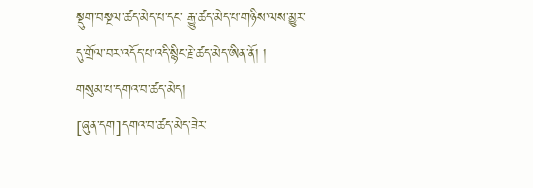སྡུག་བསྔལ་ཚད་མེད་པ་དང་ རྒྱུ་ཚད་མེད་པ་གཉིས་ལས་མྱུར་དུ་གྲོལ་བར་འདོད་པ་འདི་སྙིང་རྗེ་ཚད་མེད་ཨིན་ནོ། །
གསུམ་པ་དགའ་བ་ཚད་མེད།
[ཞུན་དག]དགའ་བ་ཚད་མེད་ཟེར་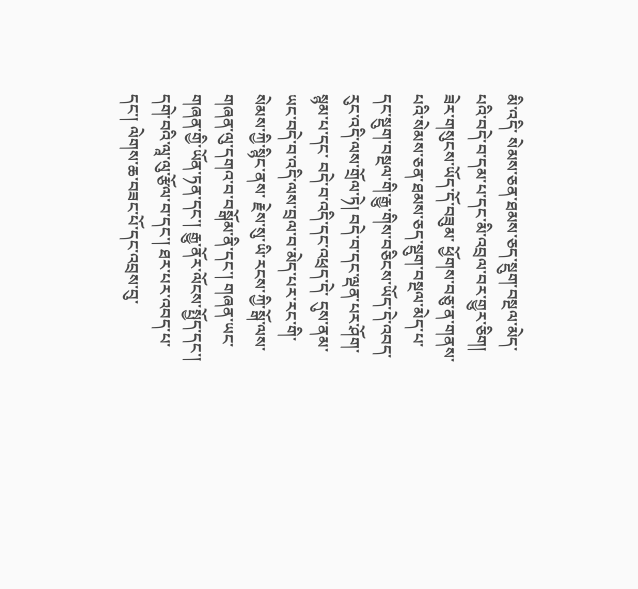མི་འདི་ སེམས་ཅན་ཐམས་ཅད་སྡུག་བསྔལ་མེད་པའི་བདེ་བ་དམ་པ་དང་མི་འབྲལ་བར་གྱུར་ཅིག། ཟེར་གསུངས་ཡོད་དོ་བཟུམ་ ཕྱོགས་བཅུ་ན་གནས་པའི་སེམས་ཅན་ཐམས་ཅད་སྡུག་བསྔལ་མེད་པ་དང་སྡུག་བསྔལ་གི་རྒྱུ་གིས་བཅིངས་ཡོད་དེ་འབད་རུང་འདི་ལས་གྲོལ་ཏེ། བདེ་བ་དང་ལྡན་པར་ཤོག་སྙམ་པ་དང་ བདེ་བ་འདི་དང་འཕྲད་དེ་ དུས་ནམ་ཡང་བདེ་བ་འདི་ལས་བྲལ་བ་མེད་པར་རང་གི་སེམས་ཀྱི་སྙིང་ནས་ རྗེས་སུ་ཡི་རངས་ཀྱི་སྒོ་ལས་གཞན་ལུ་དགའ་བ་བསྒོམ་ནི་དང་། གཞན་ཡང་གཞན་གྱི་ཡོན་ཏན་དང་། རྒྱུ་ནོར་ལོངས་སྤྱོད་དང་། དགེ་བའི་ལཱ་ལུ་རྩོལ་བ་དང་། ཐར་པར་འབད་པ་དང་། ལེགས་ཆ་བཟང་པོ་དང་འབྲས་བུ་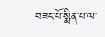བཟང་པོ་སྨིན་པ་ལ་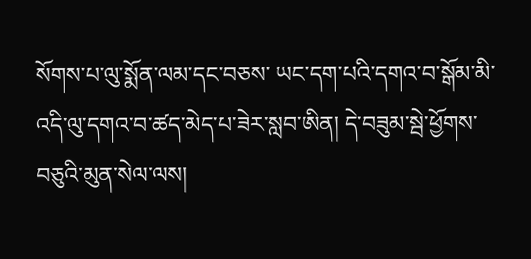སོགས་པ་ལུ་སྨོན་ལམ་དང་བཅས་ ཡང་དག་པའི་དགའ་བ་སྒོམ་མི་འདི་ལུ་དགའ་བ་ཚད་མེད་པ་ཟེར་སླབ་ཨིན། དེ་བཟུམ་སྦེ་ཕྱོགས་བཅུའི་མུན་སེལ་ལས།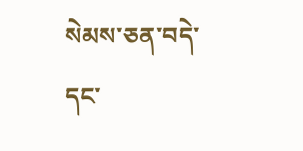སེམས་ཅན་བདེ་དང་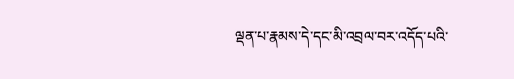ལྡན་པ་རྣམས་དེ་དང་མི་འབྲལ་བར་འདོད་པའི་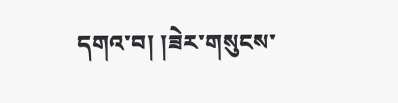དགའ་བ། །ཟེར་གསུངས་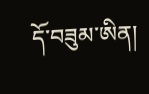དོ་བཟུམ་ཨིན།